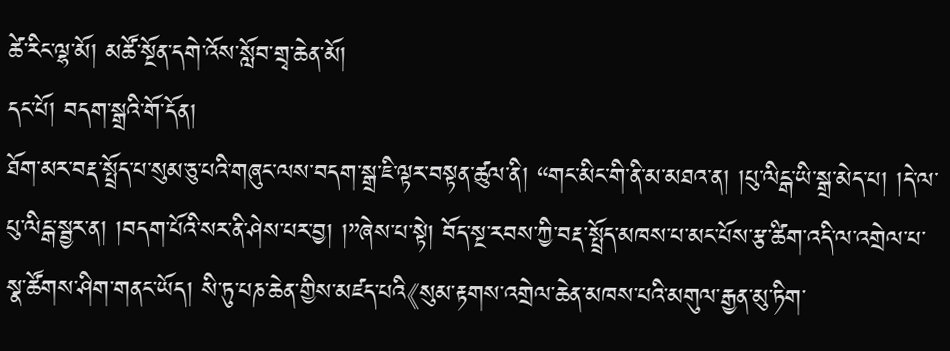ཚེ་རིང་ལྷ་མོ། མཚོ་སྔོན་དགེ་འོས་སློབ་གྲྭ་ཆེན་མོ།
དང་པོ། བདག་སྒྲའི་གོ་དོན།
ཐོག་མར་བརྡ་སྤྲོད་པ་སུམ་ཅུ་པའི་གཞུང་ལས་བདག་སྒྲ་ཇི་ལྟར་བསྟན་ཚུལ་ནི། “གང་མིང་གི་ནི་མ་མཐའ་ན། །པུ་ལིངྒ་ཡི་སྒྲ་མེད་པ། །དེ་ལ་པུ་ལིངྒ་སྦྱར་ན། །བདག་པོའི་སར་ནི་ཤེས་པར་བྱ། །”ཞེས་པ་སྟེ། བོད་སྔ་རབས་ཀྱི་བརྡ་སྤྲོད་མཁས་པ་མང་པོས་རྩ་ཚིག་འདི་ལ་འགྲེལ་པ་སྣ་ཚོགས་ཤིག་གནང་ཡོད། སི་ཏུ་པཎ་ཆེན་གྱིས་མཛད་པའི《སུམ་རྟགས་འགྲེལ་ཆེན་མཁས་པའི་མགུལ་རྒྱན་མུ་ཏིག་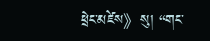ཕྲེང་མཛེས》སུ། “གང་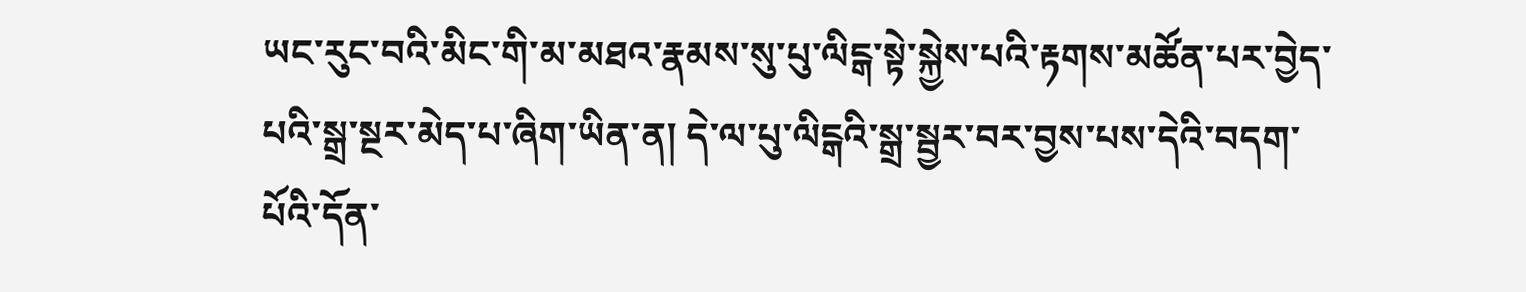ཡང་རུང་བའི་མིང་གི་མ་མཐའ་རྣམས་སུ་པུ་ལིངྒ་སྟེ་སྐྱེས་པའི་རྟགས་མཚོན་པར་བྱེད་པའི་སྒྲ་སྔར་མེད་པ་ཞིག་ཡིན་ན། དེ་ལ་པུ་ལིངྒའི་སྒྲ་སྦྱར་བར་བྱས་པས་དེའི་བདག་པོའི་དོན་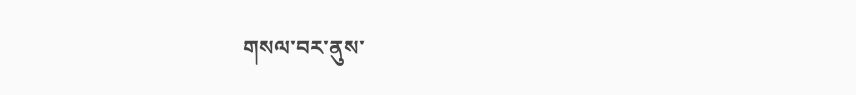གསལ་བར་ནུས་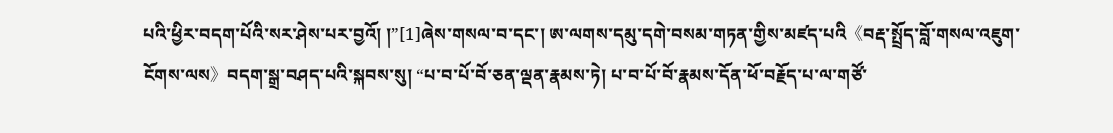པའི་ཕྱིར་བདག་པོའི་སར་ཤེས་པར་བྱའོ། །”[1]ཞེས་གསལ་བ་དང་། ཨ་ལགས་དམུ་དགེ་བསམ་གཏན་གྱིས་མཛད་པའི《བརྡ་སྤྲོད་བློ་གསལ་འཇུག་ངོགས་ལས》བདག་སྒྲ་བཤད་པའི་སྐབས་སུ། “པ་བ་པོ་བོ་ཅན་ལྡན་རྣམས་ཏེ། པ་བ་པོ་བོ་རྣམས་དོན་ཕོ་བརྗོད་པ་ལ་གཙོ་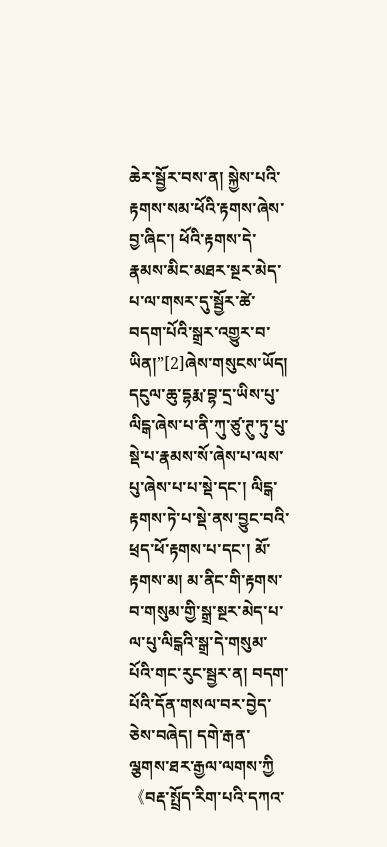ཆེར་སྦྱོར་བས་ན། སྐྱེས་པའི་རྟགས་སམ་ཕོའི་རྟགས་ཞེས་བྱ་ཞིང་། ཕོའི་རྟགས་དེ་རྣམས་མིང་མཐར་སྔར་མེད་པ་ལ་གསར་དུ་སྦྱོར་ཚེ་བདག་པོའི་སྒྲར་འགྱུར་བ་ཡིན།”[2]ཞེས་གསུངས་ཡོད། དངུལ་ཆུ་དྷརྨ་བྷ་དྲ་ཡིས་པུ་ལིངྒ་ཞེས་པ་ནི་ཀུ་ཙུ་ཊུ་ཏུ་པུ་སྡེ་པ་རྣམས་སོ་ཞེས་པ་ལས་པུ་ཞེས་པ་པ་སྡེ་དང་། ལིངྒ་རྟགས་ཏེ་པ་སྡེ་ནས་བྱུང་བའི་ཕྲད་ཕོ་རྟགས་པ་དང་། མོ་རྟགས་མ། མ་ནིང་གི་རྟགས་བ་གསུམ་གྱི་སྒྲ་སྔར་མེད་པ་ལ་པུ་ལིངྒའི་སྒྲ་དེ་གསུམ་པོའི་གང་རུང་སྦྱར་ན། བདག་པོའི་དོན་གསལ་བར་བྱེད་ཅེས་བཞེད། དགེ་རྒན་ལྕགས་ཐར་རྒྱལ་ལགས་ཀྱི《བརྡ་སྤྲོད་རིག་པའི་དཀའ་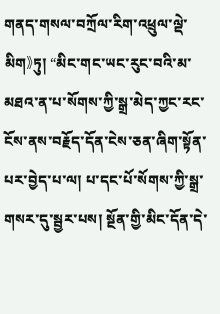གནད་གསལ་བཀྲོལ་རིག་འཕྲུལ་ལྡེ་མིག》ཏུ། “མིང་གང་ཡང་རུང་བའི་མ་མཐའ་ན་པ་སོགས་ཀྱི་སྒྲ་མེད་ཀྱང་རང་ངོས་ནས་བརྗོད་དོན་ངེས་ཅན་ཞིག་སྟོན་པར་བྱེད་པ་ལ། པ་དང་པོ་སོགས་ཀྱི་སྒྲ་གསར་དུ་སྦྱར་པས། སྔོན་གྱི་མིང་དོན་དེ་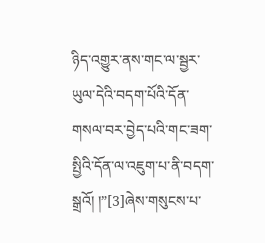ཉིད་འགྱུར་ནས་གང་ལ་སྦྱར་ཡུལ་དེའི་བདག་པོའི་དོན་གསལ་བར་བྱེད་པའི་གང་ཟག་སྤྱིའི་དོན་ལ་འཇུག་པ་ནི་བདག་སྒྲའོ། །”[3]ཞེས་གསུངས་པ་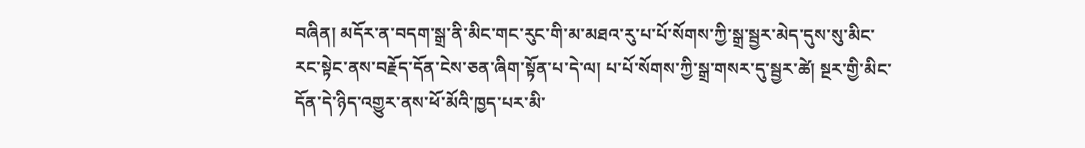བཞིན། མདོར་ན་བདག་སྒྲ་ནི་མིང་གང་རུང་གི་མ་མཐའ་རུ་པ་པོ་སོགས་ཀྱི་སྒྲ་སྦྱར་མེད་དུས་སུ་མིང་རང་སྟེང་ནས་བརྗོད་དོན་ངེས་ཅན་ཞིག་སྟོན་པ་དེ་ལ། པ་པོ་སོགས་ཀྱི་སྒྲ་གསར་དུ་སྦྱར་ཚེ། སྔར་གྱི་མིང་དོན་དེ་ཉིད་འགྱུར་ནས་ཕོ་མོའི་ཁྱད་པར་མི་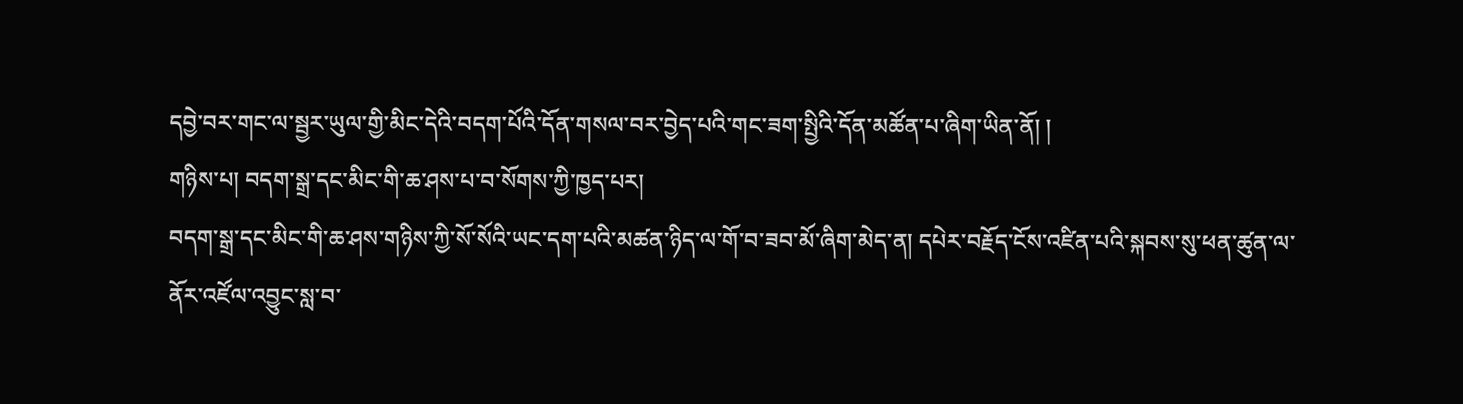དབྱེ་བར་གང་ལ་སྦྱར་ཡུལ་གྱི་མིང་དེའི་བདག་པོའི་དོན་གསལ་བར་བྱེད་པའི་གང་ཟག་སྤྱིའི་དོན་མཚོན་པ་ཞིག་ཡིན་ནོ། །
གཉིས་པ། བདག་སྒྲ་དང་མིང་གི་ཆ་ཤས་པ་བ་སོགས་ཀྱི་ཁྱད་པར།
བདག་སྒྲ་དང་མིང་གི་ཆ་ཤས་གཉིས་ཀྱི་སོ་སོའི་ཡང་དག་པའི་མཚན་ཉིད་ལ་གོ་བ་ཟབ་མོ་ཞིག་མེད་ན། དཔེར་བརྗོད་ངོས་འཛིན་པའི་སྐབས་སུ་ཕན་ཚུན་ལ་ནོར་འཛོལ་འབྱུང་སླ་བ་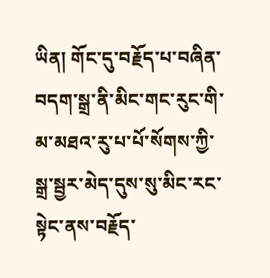ཡིན། གོང་དུ་བརྗོད་པ་བཞིན་བདག་སྒྲ་ནི་མིང་གང་རུང་གི་མ་མཐའ་རུ་པ་པོ་སོགས་ཀྱི་སྒྲ་སྦྱར་མེད་དུས་སུ་མིང་རང་སྟེང་ནས་བརྗོད་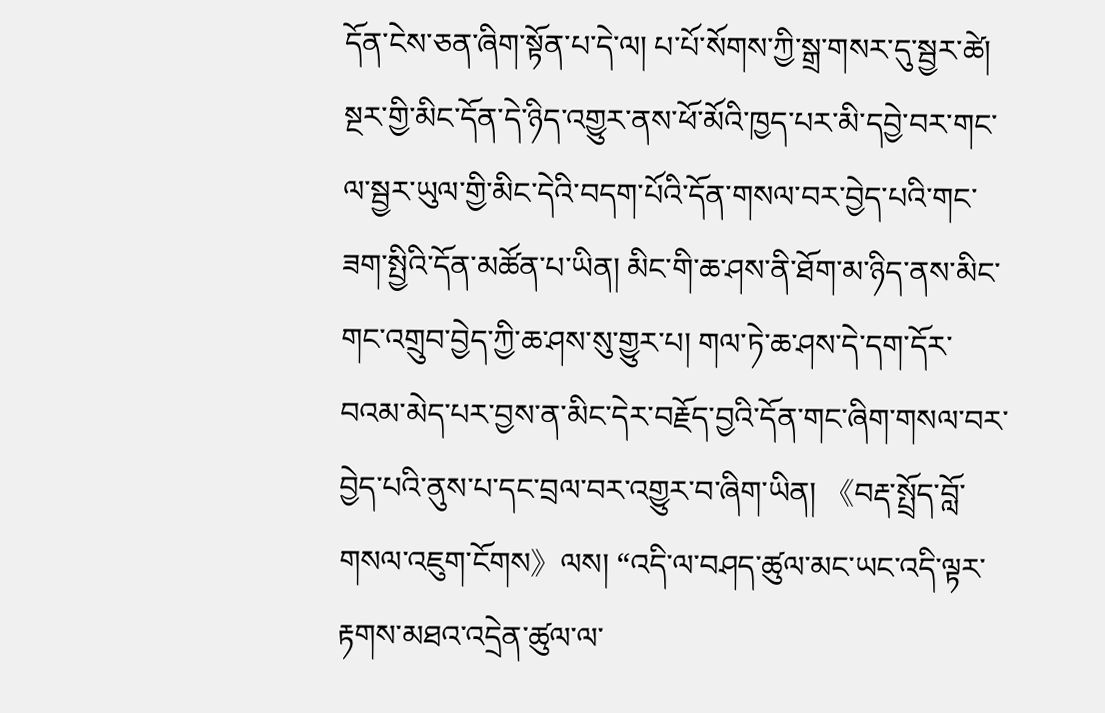དོན་ངེས་ཅན་ཞིག་སྟོན་པ་དེ་ལ། པ་པོ་སོགས་ཀྱི་སྒྲ་གསར་དུ་སྦྱར་ཚེ། སྔར་གྱི་མིང་དོན་དེ་ཉིད་འགྱུར་ནས་ཕོ་མོའི་ཁྱད་པར་མི་དབྱེ་བར་གང་ལ་སྦྱར་ཡུལ་གྱི་མིང་དེའི་བདག་པོའི་དོན་གསལ་བར་བྱེད་པའི་གང་ཟག་སྤྱིའི་དོན་མཚོན་པ་ཡིན། མིང་གི་ཆ་ཤས་ནི་ཐོག་མ་ཉིད་ནས་མིང་གང་འགྲུབ་བྱེད་ཀྱི་ཆ་ཤས་སུ་གྱུར་པ། གལ་ཏེ་ཆ་ཤས་དེ་དག་དོར་བའམ་མེད་པར་བྱས་ན་མིང་དེར་བརྗོད་བྱའི་དོན་གང་ཞིག་གསལ་བར་བྱེད་པའི་ནུས་པ་དང་བྲལ་བར་འགྱུར་བ་ཞིག་ཡིན། 《བརྡ་སྤྲོད་བློ་གསལ་འཇུག་ངོགས》ལས། “འདི་ལ་བཤད་ཚུལ་མང་ཡང་འདི་ལྟར་རྟགས་མཐའ་འདྲེན་ཚུལ་ལ་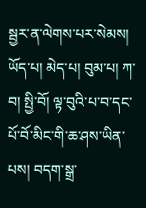སྦྱར་ན་ལེགས་པར་སེམས། ཡོད་པ། མེད་པ། བུམ་པ། ཀ་བ། སྤྱི་བོ། ལྟ་བུའི་པ་བ་དང་པོ་བོ་མིང་གི་ཆ་ཤས་ཡིན་པས། བདག་སྒྲ་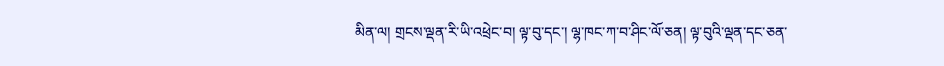མིན་ལ། གྲངས་ལྡན་རི་ཡི་འཕྲེང་བ། ལྟ་བུ་དང་། ལྷ་ཁང་ཀ་བ་ཤིང་ལོ་ཅན། ལྟ་བུའི་ལྡན་དང་ཅན་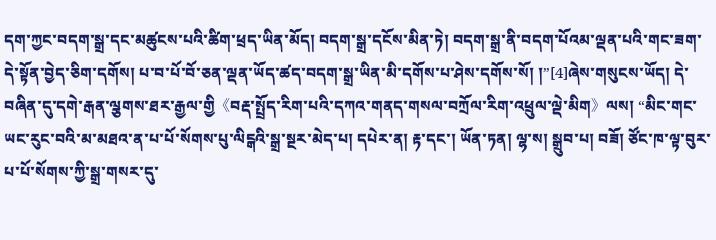དག་ཀྱང་བདག་སྒྲ་དང་མཚུངས་པའི་ཚིག་ཕྲད་ཡིན་མོད། བདག་སྒྲ་དངོས་མིན་ཏེ། བདག་སྒྲ་ནི་བདག་པོའམ་ལྡན་པའི་གང་ཟག་དེ་སྟོན་བྱེད་ཅིག་དགོས། པ་བ་པོ་བོ་ཅན་ལྡན་ཡོད་ཚད་བདག་སྒྲ་ཡིན་མི་དགོས་པ་ཤེས་དགོས་སོ། །”[4]ཞེས་གསུངས་ཡོད། དེ་བཞིན་དུ་དགེ་རྒན་ལྕགས་ཐར་རྒྱལ་གྱི《བརྡ་སྤྲོད་རིག་པའི་དཀའ་གནད་གསལ་བཀྲོལ་རིག་འཕྲུལ་ལྡེ་མིག》ལས། “མིང་གང་ཡང་རུང་བའི་མ་མཐའ་ན་པ་པོ་སོགས་པུ་ལིངྒའི་སྒྲ་སྔར་མེད་པ། དཔེར་ན། རྟ་དང་། ཡོན་ཏན། ལྷ་ས། སྒྲུབ་པ། བཟོ། ཙོང་ཁ་ལྟ་བུར་པ་པོ་སོགས་ཀྱི་སྒྲ་གསར་དུ་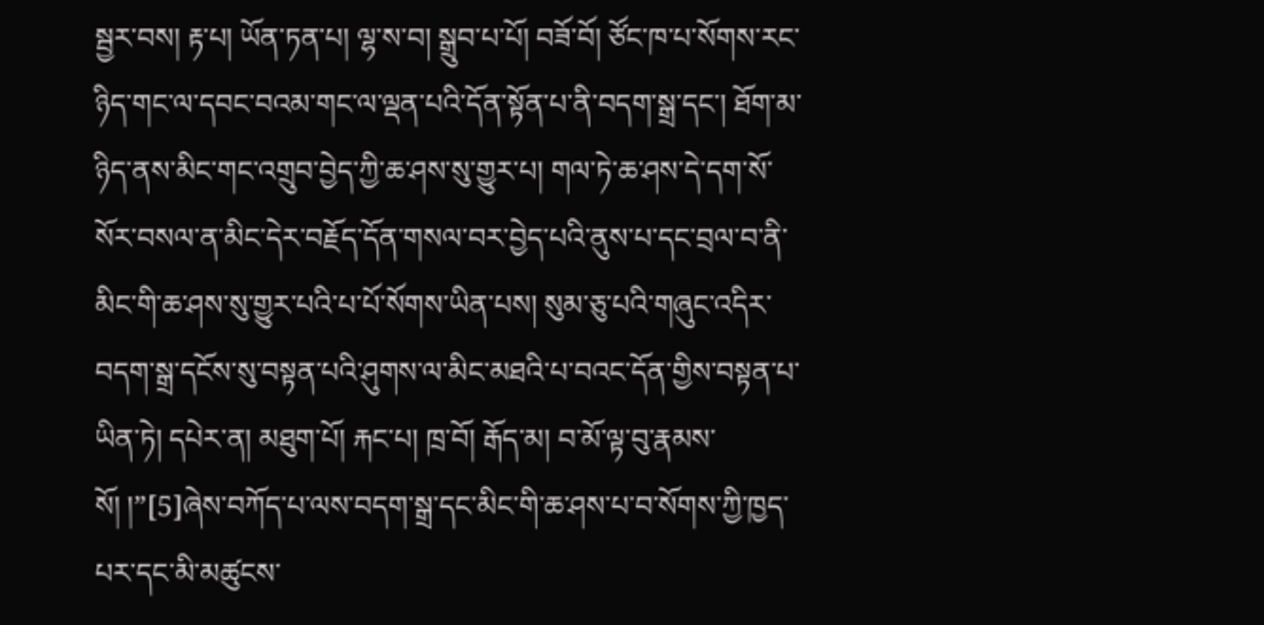སྦྱར་བས། རྟ་པ། ཡོན་ཏན་པ། ལྷ་ས་བ། སྒྲུབ་པ་པོ། བཟོ་བོ། ཙོང་ཁ་པ་སོགས་རང་ཉིད་གང་ལ་དབང་བའམ་གང་ལ་ལྡན་པའི་དོན་སྟོན་པ་ནི་བདག་སྒྲ་དང་། ཐོག་མ་ཉིད་ནས་མིང་གང་འགྲུབ་བྱེད་ཀྱི་ཆ་ཤས་སུ་གྱུར་པ། གལ་ཏེ་ཆ་ཤས་དེ་དག་སོ་སོར་བསལ་ན་མིང་དེར་བརྗོད་དོན་གསལ་བར་བྱེད་པའི་ནུས་པ་དང་བྲལ་བ་ནི་མིང་གི་ཆ་ཤས་སུ་གྱུར་པའི་པ་པོ་སོགས་ཡིན་པས། སུམ་ཅུ་པའི་གཞུང་འདིར་བདག་སྒྲ་དངོས་སུ་བསྟན་པའི་ཤུགས་ལ་མིང་མཐའི་པ་བའང་དོན་གྱིས་བསྟན་པ་ཡིན་ཏེ། དཔེར་ན། མཐུག་པོ། རྐང་པ། ཁྲ་བོ། རྒོད་མ། བ་མོ་ལྟ་བུ་རྣམས་སོ། །”[5]ཞེས་བཀོད་པ་ལས་བདག་སྒྲ་དང་མིང་གི་ཆ་ཤས་པ་བ་སོགས་ཀྱི་ཁྱད་པར་དང་མི་མཚུངས་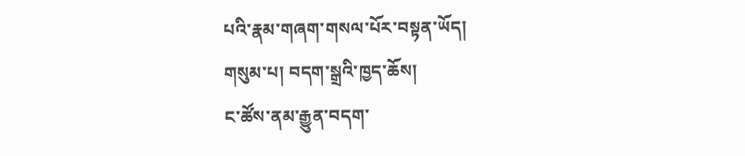པའི་རྣམ་གཞག་གསལ་པོར་བསྟན་ཡོད།
གསུམ་པ། བདག་སྒྲའི་ཁྱད་ཆོས།
ང་ཚོས་ནམ་རྒྱུན་བདག་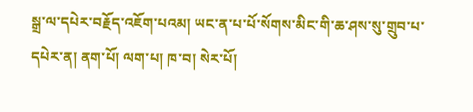སྒྲ་ལ་དཔེར་བརྗོད་འཇོག་པའམ། ཡང་ན་པ་པོ་སོགས་མིང་གི་ཆ་ཤས་སུ་གྲུབ་པ་དཔེར་ན། ནག་པོ། ལག་པ། ཁ་བ། སེར་པོ།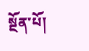སྔོན་པོ།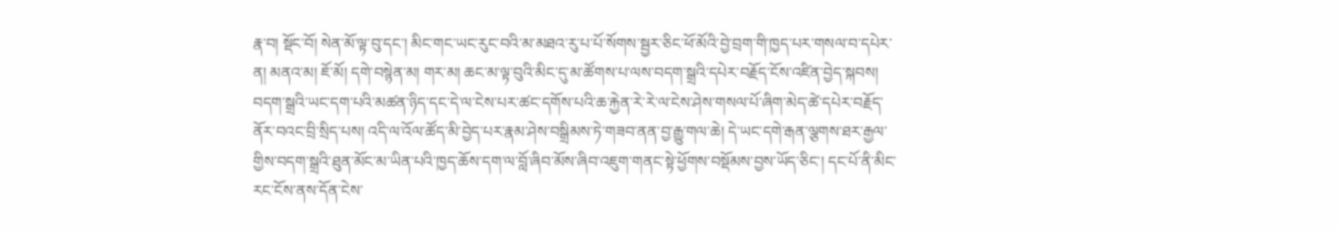རྣ་བ། སྡོང་བོ། སེན་མོ་ལྟ་བུ་དང་། མིང་གང་ཡང་རུང་བའི་མ་མཐའ་རུ་པ་པོ་སོགས་སྦྱར་ཅིང་ཕོ་མོའི་བྱེ་བྲག་གི་ཁྱད་པར་གསལ་བ་དཔེར་ན། མནའ་མ། ཇོ་མོ། དགེ་བསྙེན་མ། གར་མ། ཆང་མ་ལྟ་བུའི་མིང་དུ་མ་ཚོགས་པ་ལས་བདག་སྒྲའི་དཔེར་བརྗོད་ངོས་འཛིན་བྱེད་སྐབས། བདག་སྒྲའི་ཡང་དག་པའི་མཚན་ཉིད་དང་དེ་ལ་ངེས་པར་ཚང་དགོས་པའི་ཆ་རྐྱེན་རེ་རེ་ལ་ངེས་ཤེས་གསལ་པོ་ཞིག་མེད་ཚེ་དཔེར་བརྗོད་ནོར་བའང་བྲི་སྲིད་པས། འདི་ལ་འོལ་ཚོད་མི་བྱེད་པར་རྣམ་ཤེས་བསྒྲིམས་ཏེ་གཟབ་ནན་བྱ་རྒྱུ་གལ་ཆེ། དེ་ཡང་དགེ་རྒན་ལྕགས་ཐར་རྒྱལ་གྱིས་བདག་སྒྲའི་ཐུན་མོང་མ་ཡིན་པའི་ཁྱད་ཆོས་དག་ལ་བློ་ཞིབ་མོས་ཞིབ་འཇུག་གནང་སྟེ་ཕྱོགས་བསྡོམས་བྱས་ཡོད་ཅིང་། དང་པོ་ནི་མིང་རང་ངོས་ནས་དོན་ངེས་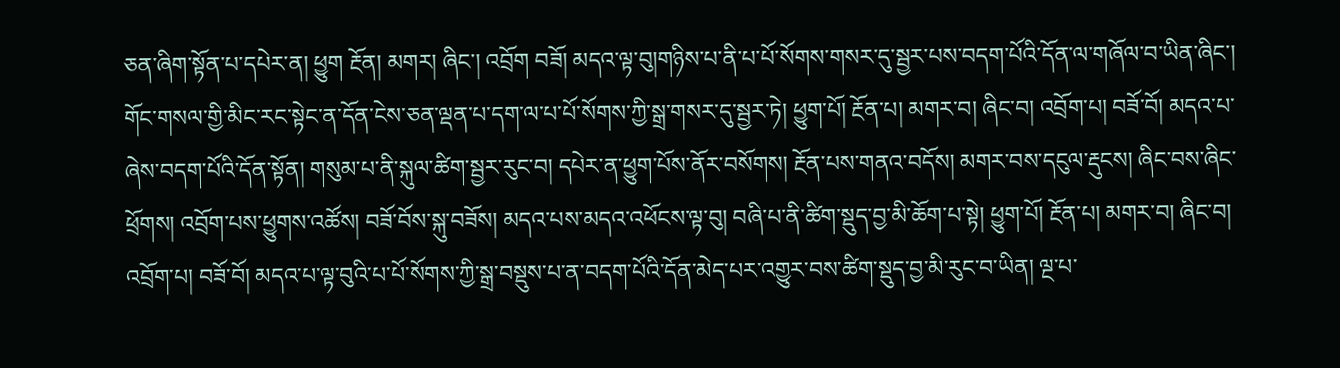ཅན་ཞིག་སྟོན་པ་དཔེར་ན། ཕྱུག རྔོན། མགར། ཞིང་། འབྲོག བཟོ། མདའ་ལྟ་བུ།གཉིས་པ་ནི་པ་པོ་སོགས་གསར་དུ་སྦྱར་པས་བདག་པོའི་དོན་ལ་གཞོལ་བ་ཡིན་ཞིང་། གོང་གསལ་གྱི་མིང་རང་སྟེང་ན་དོན་ངེས་ཅན་ལྡན་པ་དག་ལ་པ་པོ་སོགས་ཀྱི་སྒྲ་གསར་དུ་སྦྱར་ཏེ། ཕྱུག་པོ། རྔོན་པ། མགར་བ། ཞིང་བ། འབྲོག་པ། བཟོ་བོ། མདའ་པ་ཞེས་བདག་པོའི་དོན་སྟོན། གསུམ་པ་ནི་སྐུལ་ཚིག་སྦྱར་རུང་བ། དཔེར་ན་ཕྱུག་པོས་ནོར་བསོགས། རྔོན་པས་གནའ་བདོས། མགར་བས་དངུལ་རྡུངས། ཞིང་བས་ཞིང་ཕྲོགས། འབྲོག་པས་ཕྱུགས་འཚོས། བཟོ་བོས་སྐུ་བཟོས། མདའ་པས་མདའ་འཕོངས་ལྟ་བུ། བཞི་པ་ནི་ཚིག་སྡུད་བྱ་མི་ཆོག་པ་སྟེ། ཕྱུག་པོ། རྔོན་པ། མགར་བ། ཞིང་བ། འབྲོག་པ། བཟོ་བོ། མདའ་པ་ལྟ་བུའི་པ་པོ་སོགས་ཀྱི་སྒྲ་བསྡུས་པ་ན་བདག་པོའི་དོན་མེད་པར་འགྱུར་བས་ཚིག་སྡུད་བྱ་མི་རུང་བ་ཡིན། ལྔ་པ་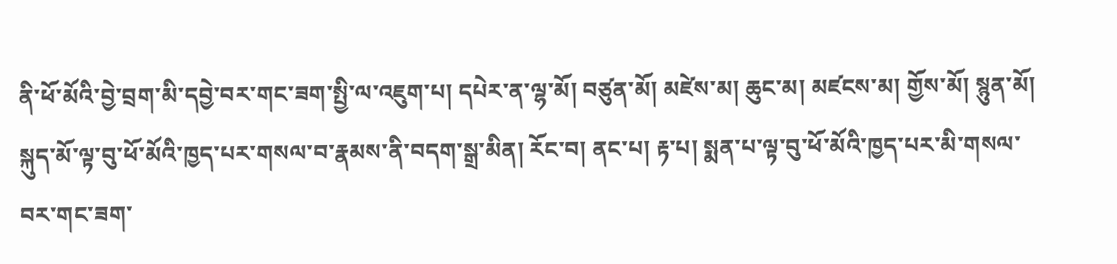ནི་ཕོ་མོའི་བྱེ་བྲག་མི་དབྱེ་བར་གང་ཟག་སྤྱི་ལ་འཇུག་པ། དཔེར་ན་ལྷ་མོ། བཙུན་མོ། མཛེས་མ། ཆུང་མ། མཛངས་མ། གྱོས་མོ། སྙུན་མོ། སྐུད་མོ་ལྟ་བུ་ཕོ་མོའི་ཁྱད་པར་གསལ་བ་རྣམས་ནི་བདག་སྒྲ་མིན། རོང་བ། ནང་པ། རྟ་པ། སྨན་པ་ལྟ་བུ་ཕོ་མོའི་ཁྱད་པར་མི་གསལ་བར་གང་ཟག་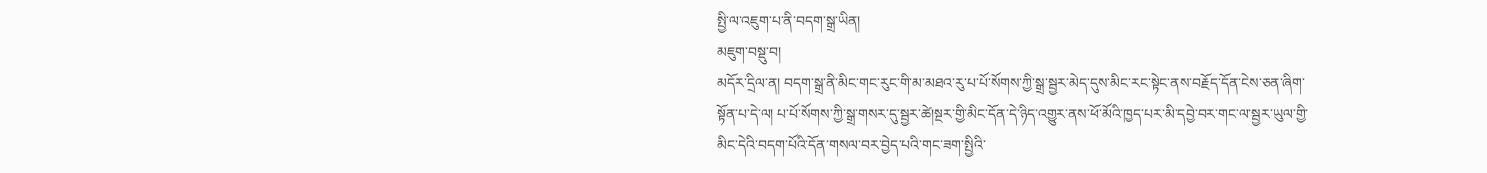སྤྱི་ལ་འཇུག་པ་ནི་བདག་སྒྲ་ཡིན།
མཇུག་བསྡུ་བ།
མདོར་དྲིལ་ན། བདག་སྒྲ་ནི་མིང་གང་རུང་གི་མ་མཐའ་རུ་པ་པོ་སོགས་ཀྱི་སྒྲ་སྦྱར་མེད་དུས་མིང་རང་སྟེང་ནས་བརྗོད་དོན་ངེས་ཅན་ཞིག་སྟོན་པ་དེ་ལ། པ་པོ་སོགས་ཀྱི་སྒྲ་གསར་དུ་སྦྱར་ཚེ།སྔར་གྱི་མིང་དོན་དེ་ཉིད་འགྱུར་ནས་ཕོ་མོའི་ཁྱད་པར་མི་དབྱེ་བར་གང་ལ་སྦྱར་ཡུལ་གྱི་མིང་དེའི་བདག་པོའི་དོན་གསལ་བར་བྱེད་པའི་གང་ཟག་སྤྱིའི་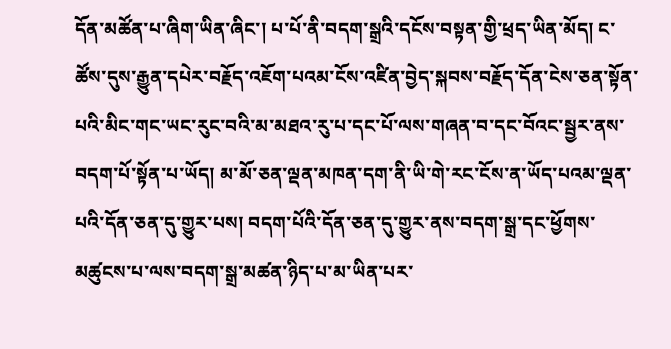དོན་མཚོན་པ་ཞིག་ཡིན་ཞིང་། པ་པོ་ནི་བདག་སྒྲའི་དངོས་བསྟན་གྱི་ཕྲད་ཡིན་མོད། ང་ཚོས་དུས་རྒྱུན་དཔེར་བརྗོད་འཇོག་པའམ་ངོས་འཛིན་བྱེད་སྐབས་བརྗོད་དོན་ངེས་ཅན་སྟོན་པའི་མིང་གང་ཡང་རུང་བའི་མ་མཐའ་རུ་པ་དང་པོ་ལས་གཞན་བ་དང་བོའང་སྦྱར་ནས་བདག་པོ་སྟོན་པ་ཡོད། མ་མོ་ཅན་ལྡན་མཁན་དག་ནི་ཡི་གེ་རང་ངོས་ན་ཡོད་པའམ་ལྡན་པའི་དོན་ཅན་དུ་གྱུར་པས། བདག་པོའི་དོན་ཅན་དུ་གྱུར་ནས་བདག་སྒྲ་དང་ཕྱོགས་མཚུངས་པ་ལས་བདག་སྒྲ་མཚན་ཉིད་པ་མ་ཡིན་པར་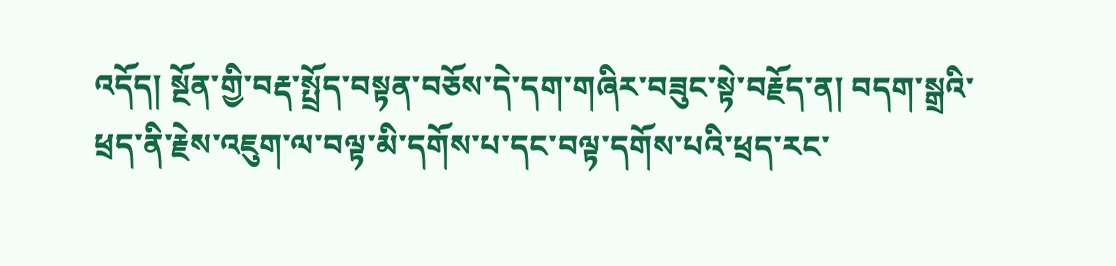འདོད། སྔོན་གྱི་བརྡ་སྤྲོད་བསྟན་བཅོས་དེ་དག་གཞིར་བཟུང་སྟེ་བརྗོད་ན། བདག་སྒྲའི་ཕྲད་ནི་རྗེས་འཇུག་ལ་བལྟ་མི་དགོས་པ་དང་བལྟ་དགོས་པའི་ཕྲད་རང་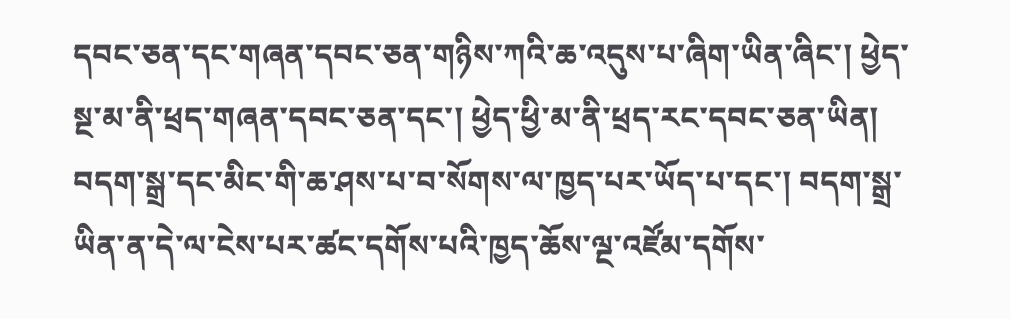དབང་ཅན་དང་གཞན་དབང་ཅན་གཉིས་ཀའི་ཆ་འདུས་པ་ཞིག་ཡིན་ཞིང་། ཕྱེད་སྔ་མ་ནི་ཕྲད་གཞན་དབང་ཅན་དང་། ཕྱེད་ཕྱི་མ་ནི་ཕྲད་རང་དབང་ཅན་ཡིན། བདག་སྒྲ་དང་མིང་གི་ཆ་ཤས་པ་བ་སོགས་ལ་ཁྱད་པར་ཡོད་པ་དང་། བདག་སྒྲ་ཡིན་ན་དེ་ལ་ངེས་པར་ཚང་དགོས་པའི་ཁྱད་ཆོས་ལྔ་འཛོམ་དགོས་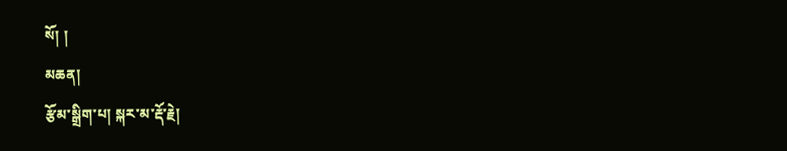སོ། །
མཆན།
རྩོམ་སྒྲིག་པ། སྐར་མ་རྡོ་རྗེ།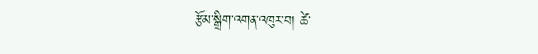རྩོམ་སྒྲིག་འགན་འཁུར་བ། ཚེ་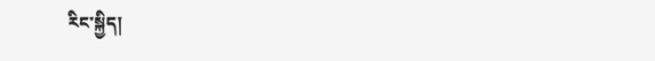རིང་སྐྱིད།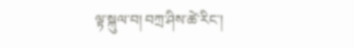ལྟ་སྐུལ་བ། བཀྲ་ཤིས་ཚེ་རིང་།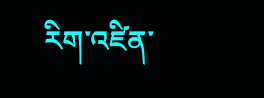རིག་འཛིན་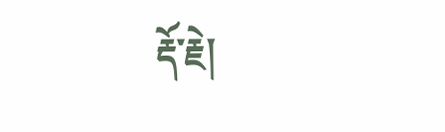རྡོ་རྗེ།